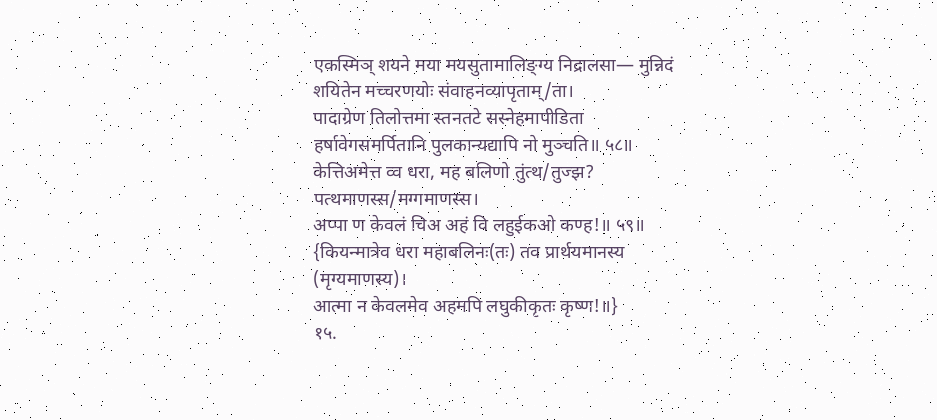एकस्मिञ् शयने मया मयसुतामालिङ्ग्य निद्रालसा— मुन्निदं शयितेन मच्चरणयोः संवाहनव्यापृताम्/ता।
पादाग्रेण तिलोत्तमा स्तनतटे सस्नेहमापीडिता हर्षावेगसमर्पितानि पुलकान्यद्यापि नो मुञ्चति॥ ५८॥
केत्तिअमेत्त व्व धरा, मह बलिणो तुंत्थ/तुज्झ? पत्थमाणस्स/मग्गमाणस्स।
अप्पा ण केवलं चिअ अहं वि लहुईकओ कण्ह!॥ ५९॥
{कियन्मात्रेव धरा महाबलिनः(तः) तव प्रार्थयमानस्य (मृग्यमाणस्य)।
आत्मा न केवलमेव अहमपि लघुकीकृतः कृष्ण!॥}
१५.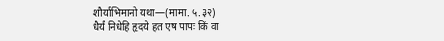शौर्याभिमानो यथा—(मामा. ५.३२)
धैर्यं निधेहि हृदये हत एष पापः किं वा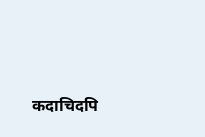कदाचिदपि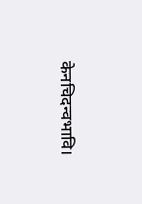केनचिदन्वभावि।